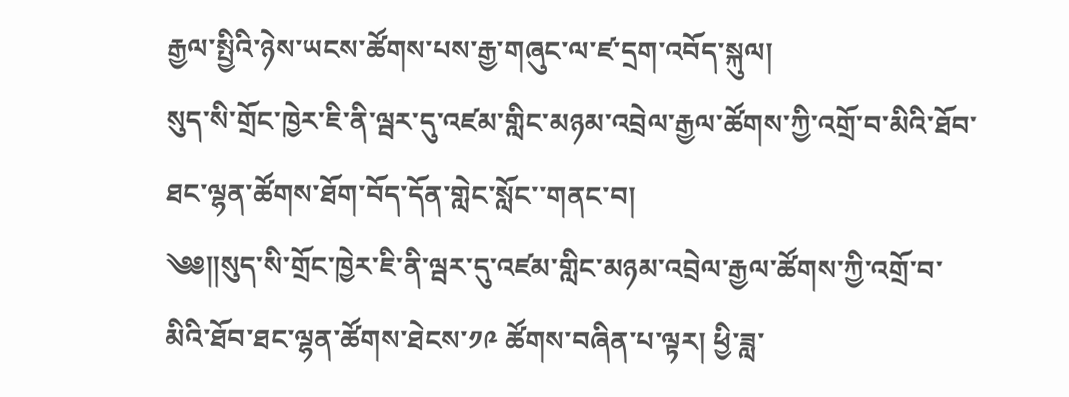རྒྱལ་སྤྱིའི་ཉེས་ཡངས་ཚོགས་པས་རྒྱ་གཞུང་ལ་ཛ་དྲག་འབོད་སྐུལ།
སུད་སི་གྲོང་ཁྱེར་ཇི་ནི་ལྦར་དུ་འཛམ་གླིང་མཉམ་འབྲེལ་རྒྱལ་ཚོགས་ཀྱི་འགྲོ་བ་མིའི་ཐོབ་ཐང་ལྷན་ཚོགས་ཐོག་བོད་དོན་གླེང་སློང་་གནང་བ།
༄༅༎སུད་སི་གྲོང་ཁྱེར་ཇི་ནི་ལྦར་དུ་འཛམ་གླིང་མཉམ་འབྲེལ་རྒྱལ་ཚོགས་ཀྱི་འགྲོ་བ་མིའི་ཐོབ་ཐང་ལྷན་ཚོགས་ཐེངས་༡༩ ཚོགས་བཞིན་པ་ལྟར། ཕྱི་ཟླ་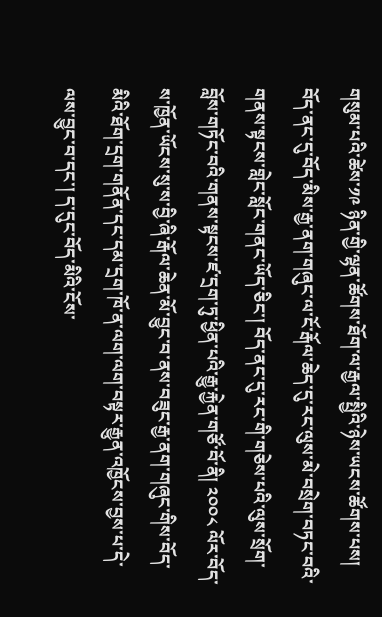གསུམ་པའི་ཚེས་༡༩ ཉིན་གྱི་ལྷན་ཚོགས་ཐོག་ལ་རྒྱལ་སྤྱིའི་ཉེས་ཡངས་ཚོགས་པས། བོད་ནང་དུ་བོད་མིས་རྒྱ་ནག་གཞུང་ལ་ངོ་རྒོལ་ཆེད་དུ་རང་ལུས་མེ་བསྲེག་བཏང་བའི་གནས་སྟངས་གླེང་སློང་གནང་ཡོད་ཅིང་། བོད་ནང་དུ་རང་གི་གཅེས་པའི་ལུས་སྲོག་བློས་གཏོང་བའི་གནས་སྟངས་ཛ་དྲག་ཏུ་ཕྱིན་པའི་རྒྱུ་རྐྱེན་གཙོ་བོ་ནི། ༢༠༠༨ ལོར་བོད་ས་ཁྱོན་ཡོངས་སུ་ས་བྱི་ཞི་རྒོལ་ཆེན་མོ་བྱུང་བ་ནས་བཟུང་རྒྱ་ནག་གཞུང་གིས་བོད་མིའི་ཐོག་དྲག་གནོན་དང་དམ་དྲག་ཁོ་ན་ལག་ལག་བསྟར་རྒྱུན་འཁྱོངས་བྱས་པ་དེ་ལས་བྱུང་བ་དང་། ད་དུང་བོད་མིའི་ངོས་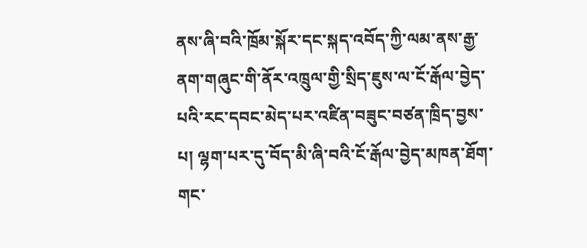ནས་ཞི་བའི་ཁྲོམ་སྐོར་དང་སྐད་འབོད་ཀྱི་ལམ་ནས་རྒྱ་ནག་གཞུང་གི་ནོར་འཁྲུལ་གྱི་སྲིད་ཇུས་ལ་ངོ་རྒོལ་བྱེད་པའི་རང་དབང་མེད་པར་འཛིན་བཟུང་བཙན་ཁྲིད་བྱས་པ། ལྷག་པར་དུ་བོད་མི་ཞི་བའི་ངོ་རྒོལ་བྱེད་མཁན་ཐོག་གང་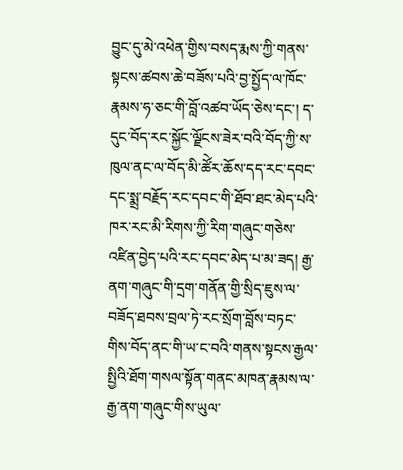བྱུང་དུ་མེ་འཕེན་གྱིས་བསད་རྨས་ཀྱི་གནས་སྟངས་ཚབས་ཆེ་བཟོས་པའི་བྱ་སྤྱོད་ལ་ཁོང་རྣམས་ཧ་ཅང་གི་བློ་འཚབ་ཡོད་ཅེས་དང་། ད་དུང་བོད་རང་སྐྱོང་ལྗོངས་ཟེར་བའི་བོད་ཀྱི་ས་ཁུལ་ནང་ལ་བོད་མི་ཚོེར་ཆོས་དད་རང་དབང་དང་སྨྲ་བརྗོད་རང་དབང་གི་ཐོབ་ཐང་མེད་པའི་ཁར་རང་མི་རིགས་ཀྱི་རིག་གཞུང་གཅེས་འཛིན་བྱེད་པའི་རང་དབང་མེད་པ་མ་ཟད། རྒྱ་ནག་གཞུང་གི་དྲག་གནོན་གྱི་སྲིད་ཇུས་ལ་བཟོད་ཐབས་བྲལ་ཏེ་རང་སྲོག་བློས་བཏང་གིས་བོད་ནང་གི་ཡ་ང་བའི་གནས་སྟངས་རྒྱལ་སྤྱིའི་ཐོག་གསལ་སྟོན་གནང་མཁན་རྣམས་ལ་རྒྱ་ནག་གཞུང་གིས་ཡུལ་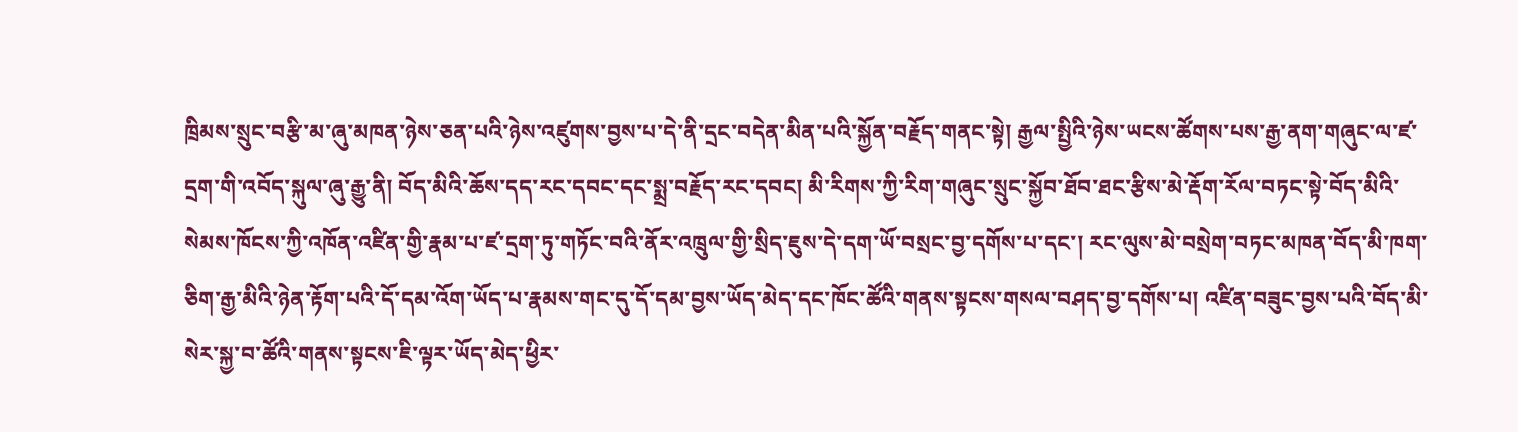ཁྲིམས་སྲུང་བརྩི་མ་ཞུ་མཁན་ཉེས་ཅན་པའི་ཉེས་འཛུགས་བྱས་པ་དེ་ནི་དྲང་བདེན་མིན་པའི་སྐྱོན་བརྗོད་གནང་སྟེ། རྒྱལ་སྤྱིའི་ཉེས་ཡངས་ཚོགས་པས་རྒྱ་ནག་གཞུང་ལ་ཛ་དྲག་གི་འབོད་སྐུལ་ཞུ་རྒྱུ་ནི། བོད་མིའི་ཆོས་དད་རང་དབང་དང་སྨྲ་བརྗོད་རང་དབང། མི་རིགས་ཀྱི་རིག་གཞུང་སྲུང་སྐྱོབ་ཐོབ་ཐང་རྩིས་མེ་རྡོག་རོལ་བཏང་སྟེ་བོད་མིའི་སེམས་ཁོངས་ཀྱི་འཁོན་འཛིན་གྱི་རྣམ་པ་ཛ་དྲག་ཏུ་གཏོང་བའི་ནོར་འཁྲུལ་གྱི་སྲིད་ཇུས་དེ་དག་ཡོ་བསྲང་བྱ་དགོས་པ་དང་། རང་ལུས་མེ་བསྲེག་བཏང་མཁན་བོད་མི་ཁག་ཅིག་རྒྱ་མིའི་ཉེན་རྟོག་པའི་དོ་དམ་འོག་ཡོད་པ་རྣམས་གང་དུ་དོ་དམ་བྱས་ཡོད་མེད་དང་ཁོང་ཚོའི་གནས་སྟངས་གསལ་བཤད་བྱ་དགོས་པ། འཛིན་བཟུང་བྱས་པའི་བོད་མི་སེར་སྐྱ་བ་ཚོའི་གནས་སྟངས་ཇི་ལྟར་ཡོད་མེད་ཕྱིར་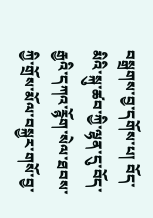བསྒྲགས་བྱ་དགོས་པ། བོད་མིའི་སྐུ་ཚབ་ཀྱི་ལྷན་དུ་བོད་རྒྱའི་དཀའ་རྙོག་སེལ་ཐབས་ཀྱི་གྲོས་མོལ་བསྐྱར་གསོ་བྱ་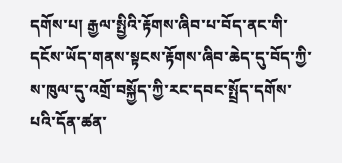དགོས་པ། རྒྱལ་སྤྱིའི་རྟོགས་ཞིབ་པ་བོད་ནང་གི་དངོས་ཡོད་གནས་སྟངས་རྟོགས་ཞིབ་ཆེད་དུ་བོད་ཀྱི་ས་ཁུལ་དུ་འགྲོ་བསྐྱོད་ཀྱི་རང་དབང་སྤྲོད་དགོས་པའི་དོན་ཚན་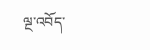ལྔ་འབོད་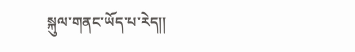སྐུལ་གནང་ཡོད་པ་རེད།།